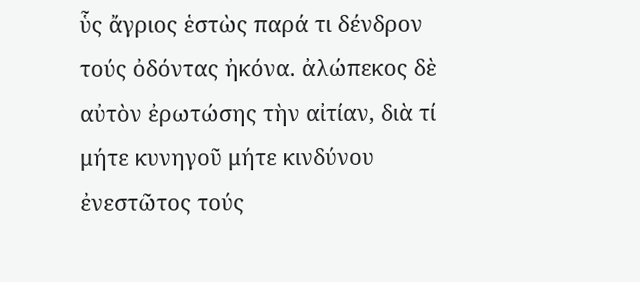ὗς ἄγριος ἑστὼς παρά τι δένδρον τούς ὀδόντας ἠκόνα. ἀλώπεκος δὲ αὐτὸν ἐρωτώσης τὴν αἰτίαν, διὰ τί μήτε κυνηγοῦ μήτε κινδύνου ἐνεστῶτος τούς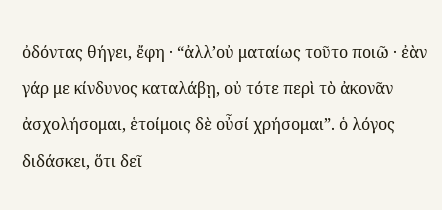ὀδόντας θήγει, ἔφη · “ἀλλ’οὐ ματαίως τοῦτο ποιῶ · ἐὰν γάρ με κίνδυνος καταλάβῃ, οὐ τότε περὶ τὸ ἀκονᾶν ἀσχολήσομαι, ἑτοίμοις δὲ οὖσί χρήσομαι”. ὁ λόγος διδάσκει, ὅτι δεῖ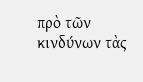πρὸ τῶν κινδύνων τὰς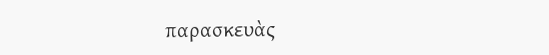παρασκευὰς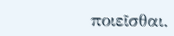ποιεῖσθαι.